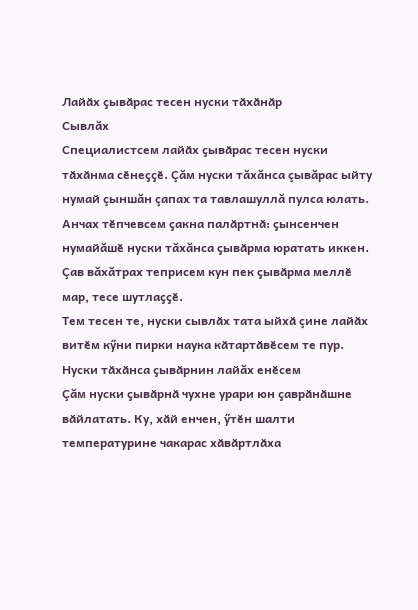Лайӑх ҫывӑрас тесен нуски тӑхӑнӑр
Сывлăх
Специалистсем лайӑх ҫывӑрас тесен нуски тӑхӑнма сӗнеҫҫӗ. Çăм нуски тăхăнса çывăрас ыйту нумай çыншăн çапах та тавлашуллă пулса юлать.
Анчах тӗпчевсем ҫакна палӑртнӑ: ҫынсенчен нумайăшӗ нуски тăхăнса ҫывӑрма юратать иккен. Çав вăхăтрах теприсем кун пек ҫывӑрма меллӗ мар, тесе шутлаҫҫӗ.
Тем тесен те, нуски сывлӑх тата ыйхӑ çине лайӑх витӗм кӳни пирки наука кӑтартӑвӗсем те пур.
Нуски тӑхӑнса ҫывӑрнин лайăх енӗсем
Çăм нуски ҫывӑрнӑ чухне урари юн ҫаврӑнӑшне вӑйлатать. Ку, хӑй енчен, ӳтӗн шалти температурине чакарас хӑвӑртлӑха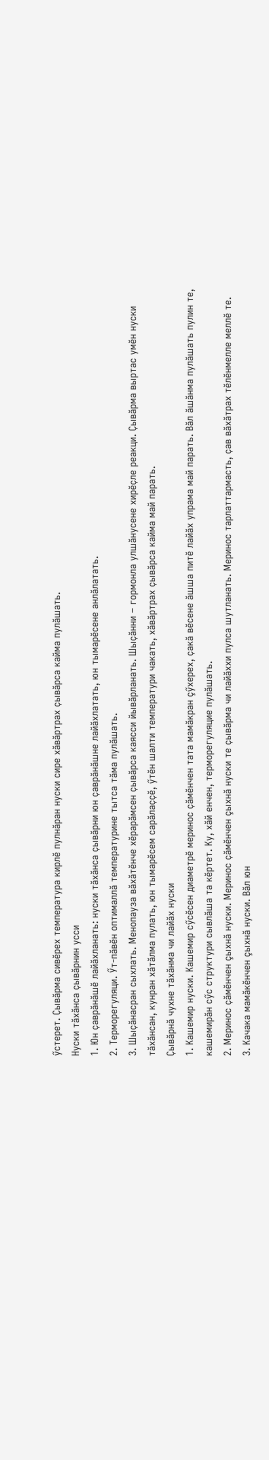ӳстерет. Ҫывӑрма сивӗрех температура кирлӗ пулнӑран нуски сире хӑвӑртрах ҫывӑрса кайма пулӑшать.
Нуски тăхăнса ҫывӑрнин усси
1. Юн ҫаврӑнӑшӗ лайӑхланать: нуски тăхăнса ҫывӑрни юн ҫаврӑнӑшне лайӑхлатать, юн тымарӗсене анлӑлатать.
2. Терморегуляци. Ӳт-пăвӗн оптималлӑ температурине тытса тӑма пулăшать.
3. Шыҫӑнасран сыхлать. Менопауза вăхăтӗнче хӗрарӑмсен ҫывӑрса каясси йывӑрланать. Шыҫӑнни – гормонла улшӑнусене хирӗҫле реакци. Ҫывӑрма выртас умӗн нуски тăхăнсан, кунран хӑтӑлма пулать, юн тымарӗсем сарӑлаҫҫӗ, ӳтӗн шалти температури чакать, хӑвӑртрах ҫывӑрса кайма май парать.
Ҫывӑрнӑ чухне тӑхӑнма чи лайӑх нуски
1. Кашемир нуски. Кашемир сӳсӗсен диаметрӗ меринос ҫӑмӗнчен тата мамӑкран çӳхерех, ҫакӑ вӗсене ӑшша питӗ лайӑх упрама май парать. Вӑл ӑшӑнма пулӑшать пулин те, кашемирӑн сӳс структури сывлӑша та кӗртет. Ку, хӑй енчен, терморегуляцие пулӑшать.
2. Меринос ҫӑмӗнчен çыхнă нуски. Меринос ҫӑмӗнчен çыхнă нуски те ҫывӑрма чи лайăххи пулса шутланать. Меринос тарлаттармасть, ҫав вӑхӑтрах тӗлӗнмелле меллӗ те.
3. Качака мамӑкӗнчен çыхнă нуски. Вăл юн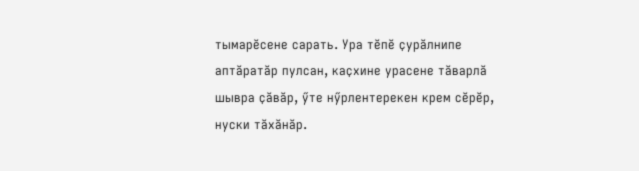тымарӗсене сарать. Ура тӗпӗ ҫурӑлнипе аптӑратӑр пулсан, каҫхине урасене тӑварлӑ шывра ҫăвӑр, ӳте нӳрлентерекен крем сӗрӗр, нуски тӑхӑнӑр.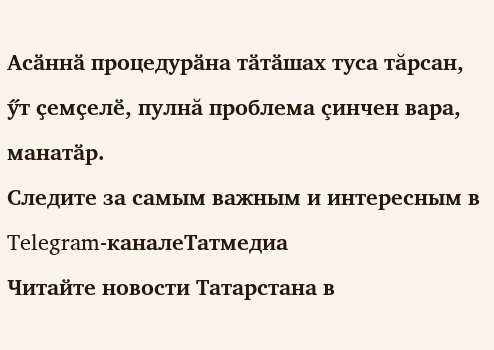Асӑннӑ процедурӑна тӑтӑшах туса тăрсан, ӳт ҫемҫелӗ, пулнă проблема çинчен вара, манатӑр.
Следите за самым важным и интересным в Telegram-каналеТатмедиа
Читайте новости Татарстана в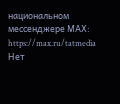национальном мессенджере MАХ: https://max.ru/tatmedia
Нет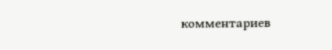комментариев